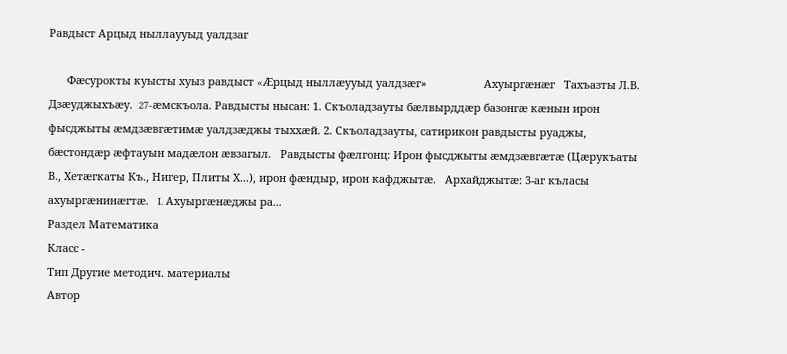Равдыст Арцыд ныллаууыд уалдзаг

      Фæсурокты куысты хуыз равдыст «Æрцыд ныллæууыд уалдзæг»                   Ахуыргæнæг   Тахъазты Л.В. Дзæуджыхъæу.  27-æмскъола. Равдысты нысан: 1. Скъоладзауты бæлвырддæр базонгæ кæнын ирон фысджыты æмдзæвгæтимæ уалдзæджы тыххæй. 2. Скъоладзауты, сатирикон равдысты руаджы, бæстондæр æфтауын мадæлон æвзагыл.   Равдысты фæлгонц: Ирон фысджыты æмдзæвгæтæ (Цæрукъаты В., Хетæгкаты Къ., Нигер, Плиты Х...), ирон фæндыр, ирон кафджытæ.   Архайджытæ: 3-аг къласы ахуыргæнинæгтæ.   I. Ахуыргæнæджы ра...
Раздел Математика
Класс -
Тип Другие методич. материалы
Автор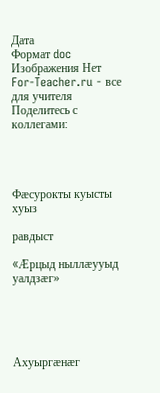Дата
Формат doc
Изображения Нет
For-Teacher.ru - все для учителя
Поделитесь с коллегами:




Фæсурокты куысты хуыз

равдыст

«Æрцыд ныллæууыд уалдзæг»





Ахуыргæнæг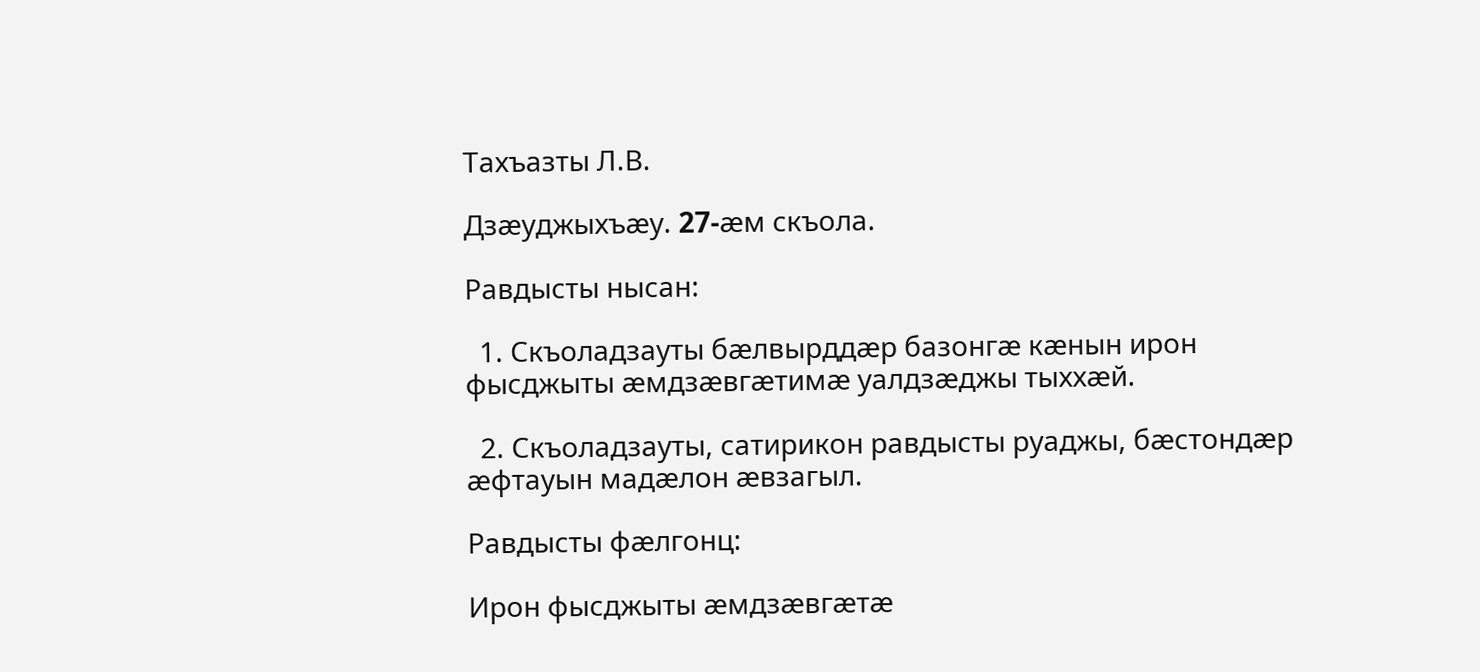Тахъазты Л.В.

Дзæуджыхъæу. 27-æм скъола.

Равдысты нысан:

  1. Скъоладзауты бæлвырддæр базонгæ кæнын ирон фысджыты æмдзæвгæтимæ уалдзæджы тыххæй.

  2. Скъоладзауты, сатирикон равдысты руаджы, бæстондæр æфтауын мадæлон æвзагыл.

Равдысты фæлгонц:

Ирон фысджыты æмдзæвгæтæ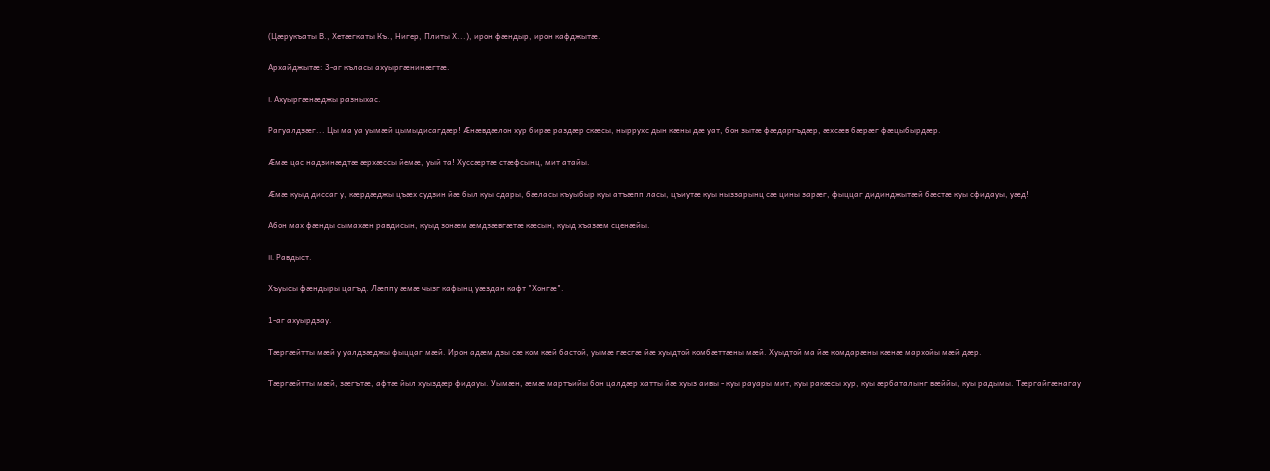(Цæрукъаты В., Хетæгкаты Къ., Нигер, Плиты Х...), ирон фæндыр, ирон кафджытæ.

Архайджытæ: 3-аг къласы ахуыргæнинæгтæ.

I. Ахуыргæнæджы разныхас.

Рагуалдзæг... Цы ма уа уымæй цымыдисагдæр! Æнæвдæлон хур бирæ раздæр скæсы, ныррухс дын кæны дæ уат, бон зытæ фæдаргъдæр, æхсæв бæрæг фæцыбырдæр.

Æмæ цас надзинæдтæ æрхæссы йемæ, уый та! Хуссæртæ стæфсынц, мит атайы.

Æмæ куыд диссаг у, кæрдæджы цъæх судзин йæ был куы сдары, бæласы къуыбыр куы атъæпп ласы, цъиутæ куы ныззарынц сæ цины зарæг, фыццаг дидинджытæй бæстæ куы сфидауы, уæд!

Абон мах фæнды сымахæн равдисын, куыд зонæм æмдзæвгæтæ кæсын, куыд хъазæм сценæйы.

II. Равдыст.

Хъуысы фæндыры цагъд. Лæппу æмæ чызг кафынц уæздан кафт "Хонгæ".

1-аг ахуырдзау.

Тæргæйтты мæй у уалдзæджы фыццаг мæй. Ирон адæм дзы сæ ком кæй бастой, уымæ гæсгæ йæ хуыдтой комбæттæны мæй. Хуыдтой ма йæ комдарæны кæнæ мархойы мæй дæр.

Тæргæйтты мæй, зæгътæ, афтæ йыл хуыздæр фидауы. Уымæн, æмæ мартъийы бон цалдæр хатты йæ хуыз аивы - куы рауары мит, куы ракæсы хур, куы æрбаталынг вæййы, куы радымы. Тæргайгæнагау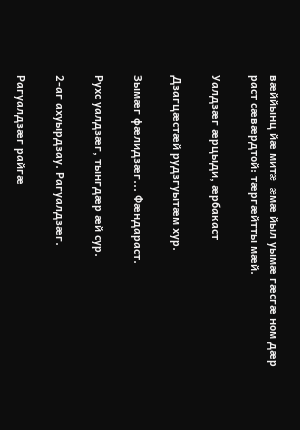вæййынц йæ митæ æмæ йыл уымæ гæсгæ ном дæр раст сæвæрдтой: тæргæйтты мæй.

Уалдзæг æрцыди, æрбакаст

Дзагцæстæй рудзгуытæм хур.

Зымæг фæлидзæг... Фæндараст.

Рухс уалдзæг, тынгдæр æй сур.

2-аг ахуырдзау. Рагуалдзæг.

Рагуалдзæг райгæ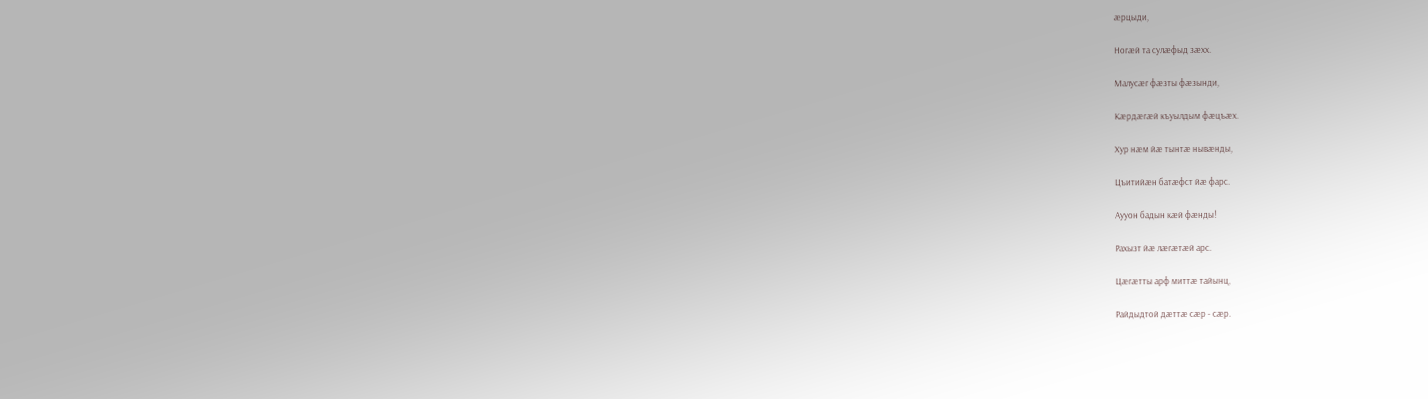æрцыди,

Ногæй та сулæфыд зæхх.

Малусæг фæзты фæзынди,

Кæрдæгæй къуылдым фæцъæх.

Хур нæм йæ тынтæ нывæнды,

Цъитийæн батæфст йæ фарс.

Аууон бадын кæй фæнды!

Рахызт йæ лæгæтæй арс.

Цæгæтты арф миттæ тайынц,

Райдыдтой дæттæ сæр - сæр.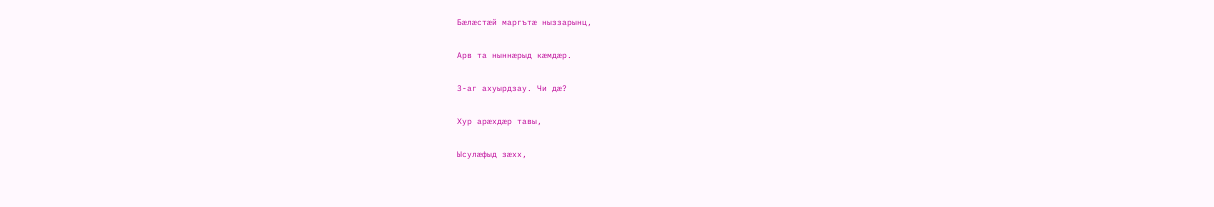Бæлæстæй маргътæ ныззарынц,

Арв та ныннæрыд кæмдæр.

3-аг ахуырдзау. Чи дæ?

Хур арæхдæр тавы,

Ысулæфыд зæхх,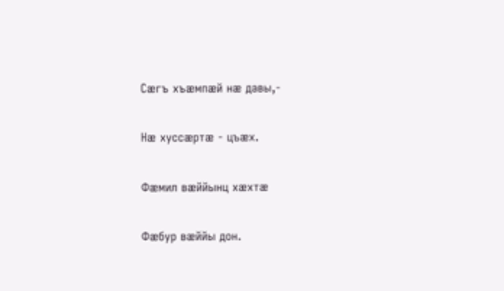Сæгъ хъæмпæй нæ давы,-

Нæ хуссæртæ - цъæх.

Фæмил вæййынц хæхтæ

Фæбур вæййы дон.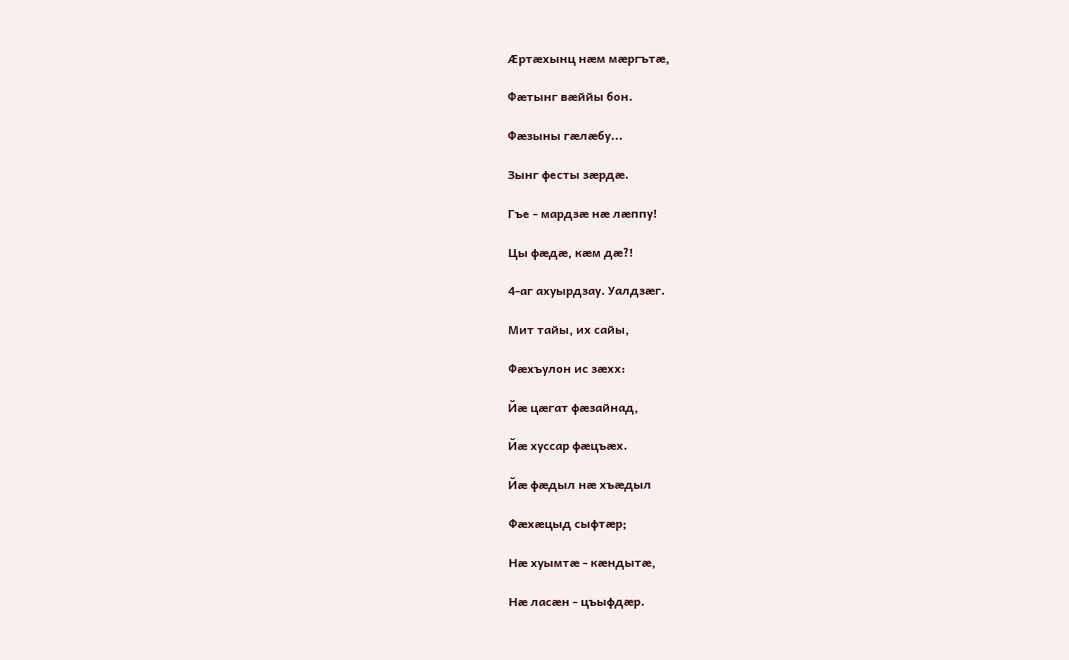Æртæхынц нæм мæргътæ,

Фæтынг вæййы бон.

Фæзыны гæлæбу...

Зынг фесты зæрдæ.

Гъе - мардзæ нæ лæппу!

Цы фæдæ, кæм дæ?!

4-аг ахуырдзау. Уалдзæг.

Мит тайы, их сайы,

Фæхъулон ис зæхх:

Йæ цæгат фæзайнад,

Йæ хуссар фæцъæх.

Йæ фæдыл нæ хъæдыл

Фæхæцыд сыфтæр;

Нæ хуымтæ - кæндытæ,

Нæ ласæн - цъыфдæр.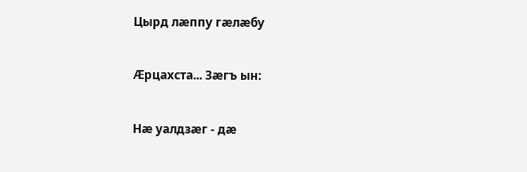Цырд лæппу гæлæбу

Æрцахста... Зæгъ ын:

Нæ уалдзæг - дæ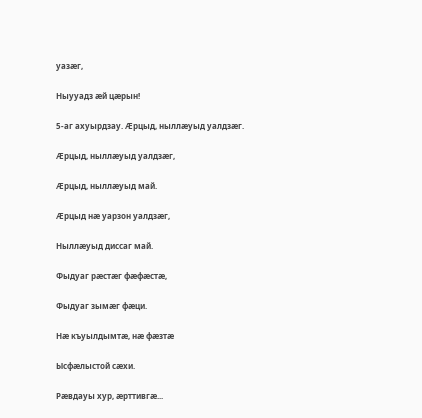уазæг,

Ныууадз æй цæрын!

5-аг ахуырдзау. Æрцыд, ныллæуыд уалдзæг.

Æрцыд, ныллæуыд уалдзæг,

Æрцыд, ныллæуыд май.

Æрцыд нæ уарзон уалдзæг,

Ныллæуыд диссаг май.

Фыдуаг рæстæг фæфæстæ,

Фыдуаг зымæг фæци.

Нæ къуылдымтæ, нæ фæзтæ

Ысфæлыстой сæхи.

Рæвдауы хур, æрттивгæ...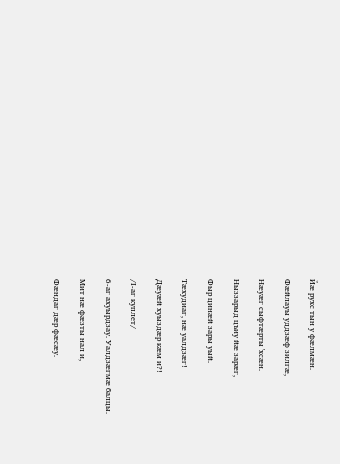Йæ рухс тын у фæлмæн.

Фæйлауы уддзæф зилгæ,

Нæуæг сыфтæрты 'хсæн.

Ныззарыд цъиу йæ зарæг,

Фыр цинæй зары уый.

Тæхудиаг, нæ уалдзæг!

Дæуæй хуыздæр кæм и?!

/I-аг куплет/

6-аг ахуырдзау. Уалдзæгмæ балцы.

Мит нæ фæзты нал и,

Фæндаг дæр фæсæу.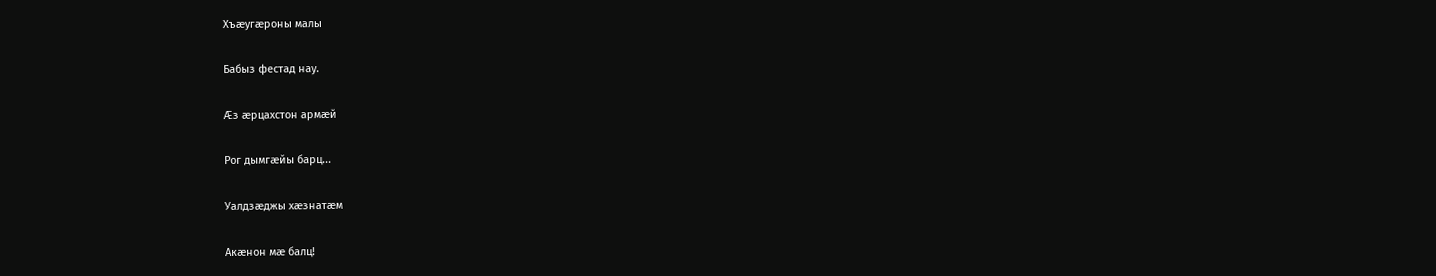Хъæугæроны малы

Бабыз фестад нау.

Æз æрцахстон армæй

Рог дымгæйы барц...

Уалдзæджы хæзнатæм

Акæнон мæ балц!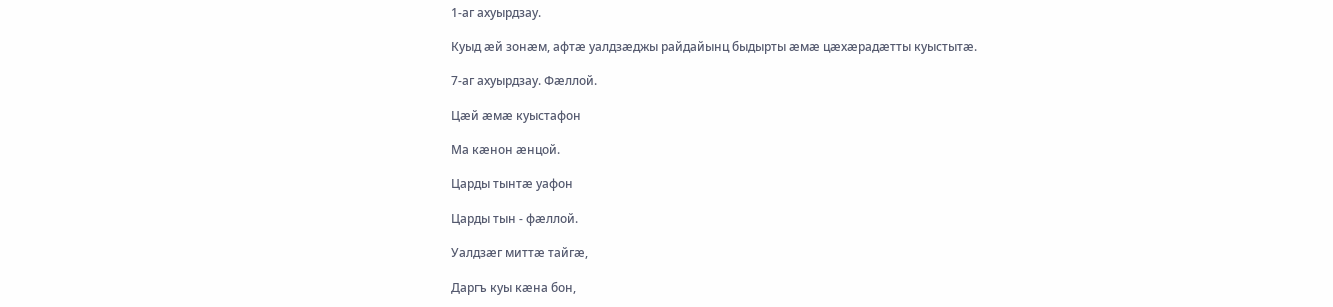1-аг ахуырдзау.

Куыд æй зонæм, афтæ уалдзæджы райдайынц быдырты æмæ цæхæрадæтты куыстытæ.

7-аг ахуырдзау. Фæллой.

Цæй æмæ куыстафон

Ма кæнон æнцой.

Царды тынтæ уафон

Царды тын - фæллой.

Уалдзæг миттæ тайгæ,

Даргъ куы кæна бон,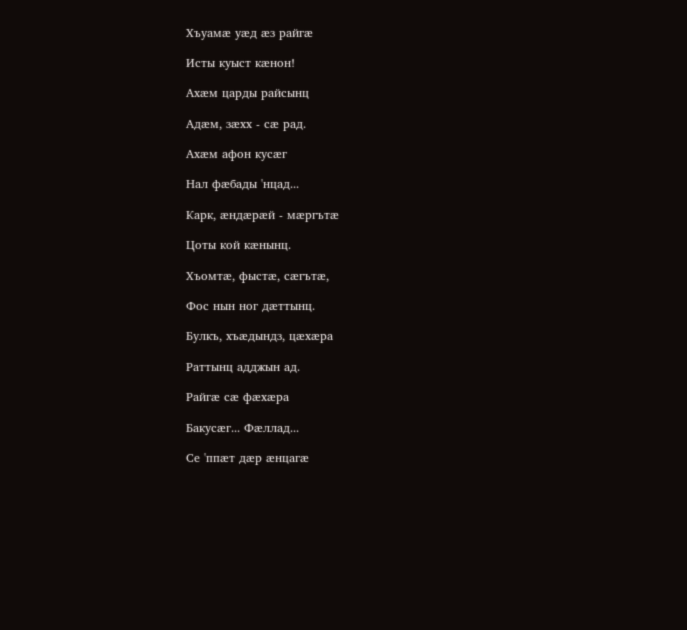Хъуамæ уæд æз райгæ

Исты куыст кæнон!

Ахæм царды райсынц

Адæм, зæхх - сæ рад.

Ахæм афон кусæг

Нал фæбады 'нцад...

Карк, æндæрæй - мæргътæ

Цоты кой кæнынц.

Хъомтæ, фыстæ, сæгътæ,

Фос нын ног дæттынц.

Булкъ, хъæдындз, цæхæра

Раттынц адджын ад.

Райгæ сæ фæхæра

Бакусæг... Фæллад...

Се 'ппæт дæр æнцагæ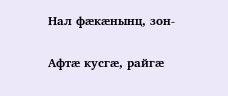Нал фæкæнынц, зон-

Афтæ кусгæ, райгæ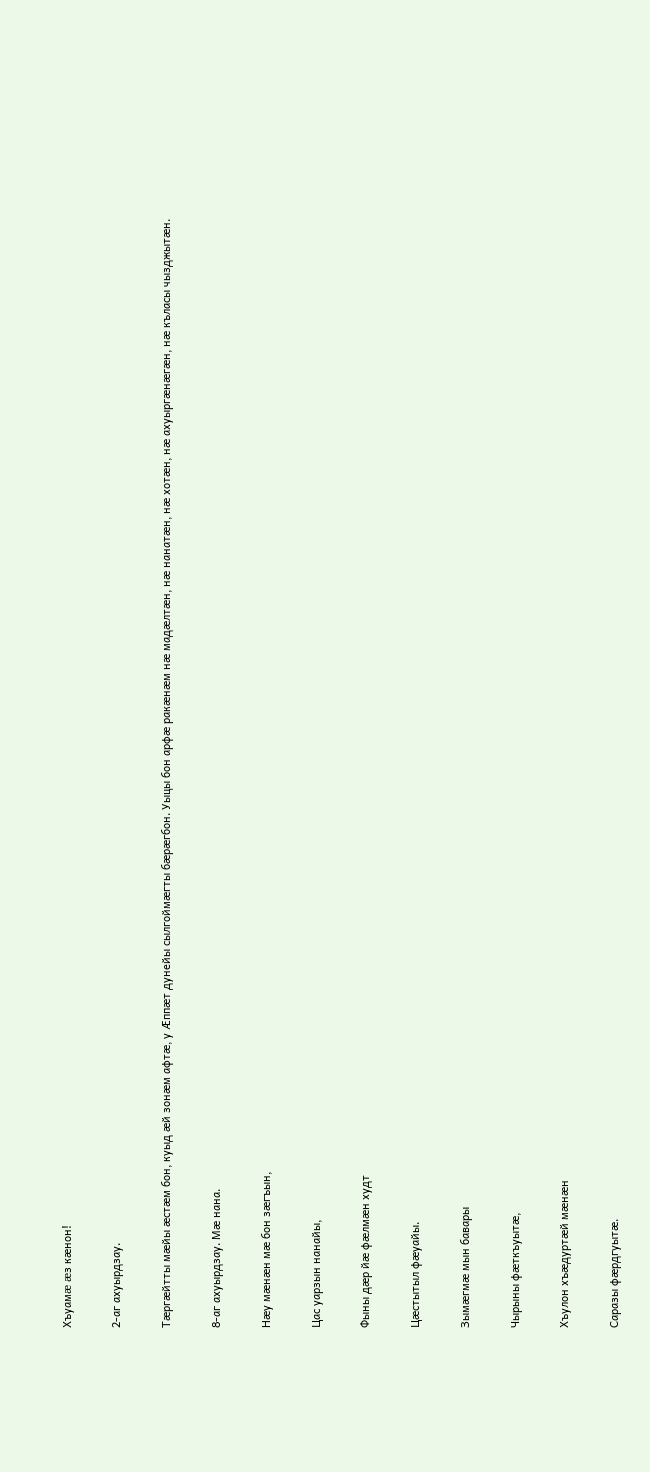Хъуамæ æз кæнон!

2-аг ахуырдзау.

Тæргæйтты мæйы æстæм бон, куыд æй зонæм афтæ, у Æппæт дунейы сылгоймæгты бæрæгбон. Уыцы бон арфæ ракæнæм нæ мадæлтæн, нæ нанатæн, нæ хотæн, нæ ахуыргæнæгæн, нæ къласы чызджытæн.

8-аг ахуырдзау. Мæ нана.

Нæу мæнæн мæ бон зæгъын,

Цас уарзын нанайы,

Фыны дæр йæ фæлмæн худт

Цæстытыл фæуайы.

Зымæгмæ мын бавары

Чырыны фæткъуытæ,

Хъулон хъæдуртæй мæнæн

Саразы фæрдгуытæ.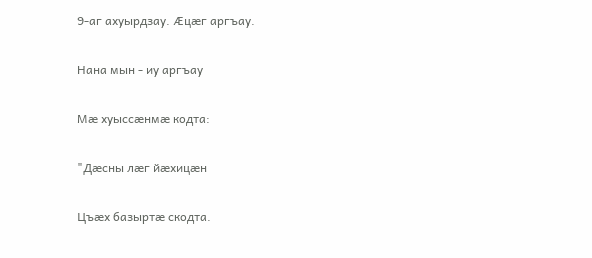9-аг ахуырдзау. Æцæг аргъау.

Нана мын - иу аргъау

Мæ хуыссæнмæ кодта:

"Дæсны лæг йæхицæн

Цъæх базыртæ скодта.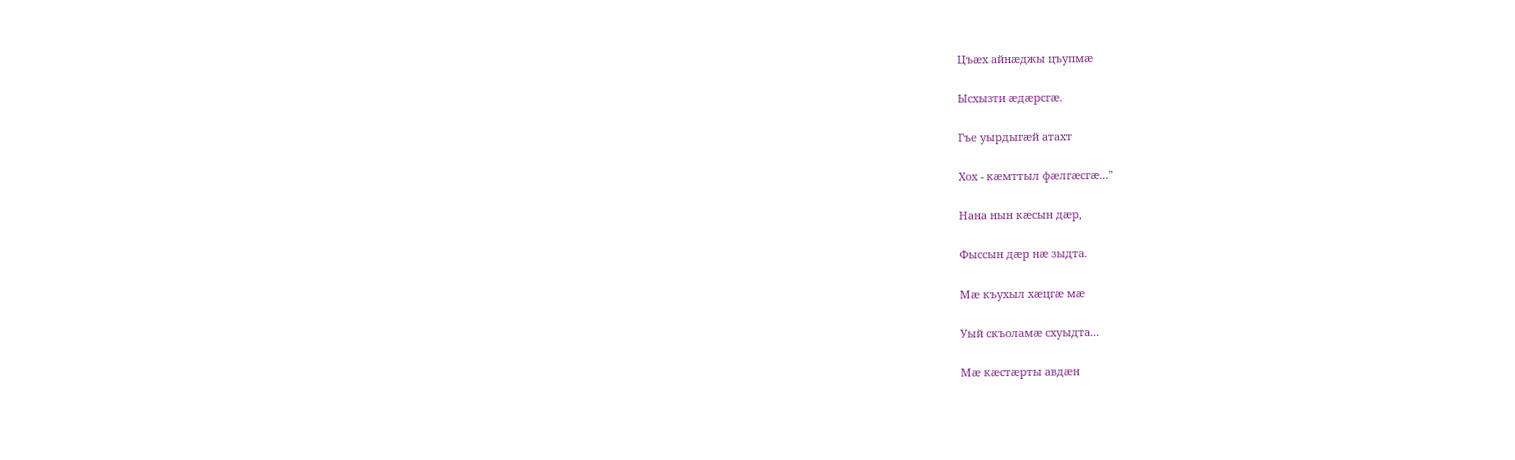Цъæх айнæджы цъупмæ

Ысхызти æдæрсгæ.

Гъе уырдыгæй атахт

Хох - кæмттыл фæлгæсгæ..."

Нана нын кæсын дæр,

Фыссын дæр нæ зыдта.

Мæ къухыл хæцгæ мæ

Уый скъоламæ схуыдта...

Мæ кæстæрты авдæн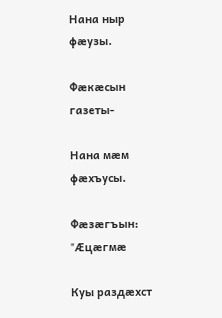Нана ныр фæузы.

Фæкæсын газеты-

Нана мæм фæхъусы.

Фæзæгъын: "Æцæгмæ

Куы раздæхст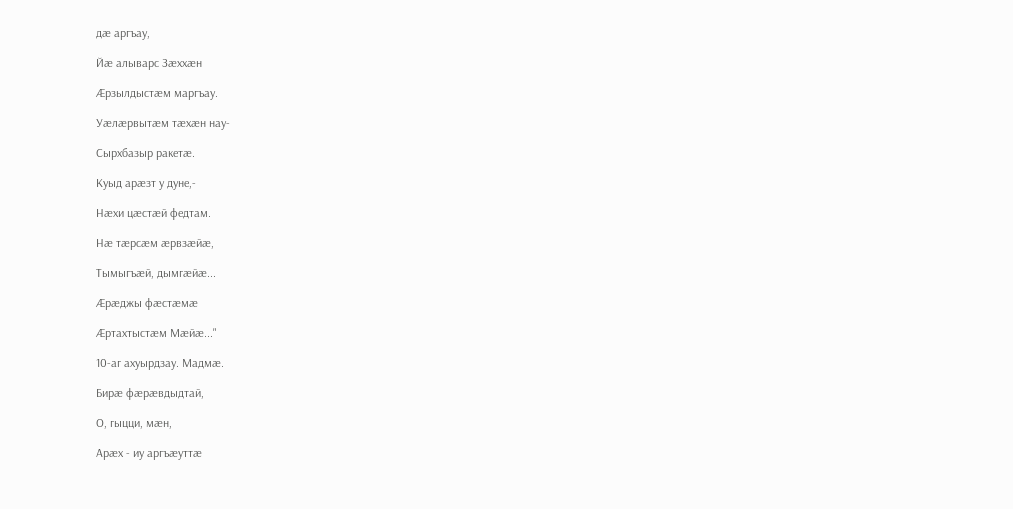дæ аргъау,

Йæ алыварс Зæххæн

Æрзылдыстæм маргъау.

Уæлæрвытæм тæхæн нау-

Сырхбазыр ракетæ.

Куыд арæзт у дуне,-

Нæхи цæстæй федтам.

Нæ тæрсæм æрвзæйæ,

Тымыгъæй, дымгæйæ...

Æрæджы фæстæмæ

Æртахтыстæм Мæйæ..."

10-аг ахуырдзау. Мадмæ.

Бирæ фæрæвдыдтай,

О, гыцци, мæн,

Арæх - иу аргъæуттæ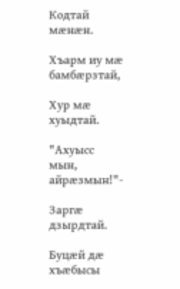Кодтай мæнæн.

Хъарм иу мæ бамбæрзтай,

Хур мæ хуыдтай.

"Ахуысс мын, айрæзмын!"-

Заргæ дзырдтай.

Буцæй дæ хъæбысы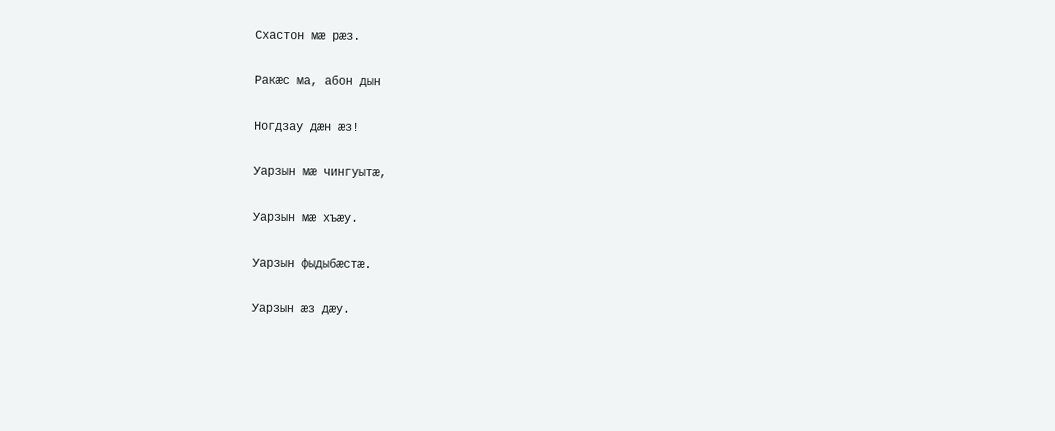Схастон мæ рæз.

Ракæс ма, абон дын

Ногдзау дæн æз!

Уарзын мæ чингуытæ,

Уарзын мæ хъæу.

Уарзын фыдыбæстæ.

Уарзын æз дæу.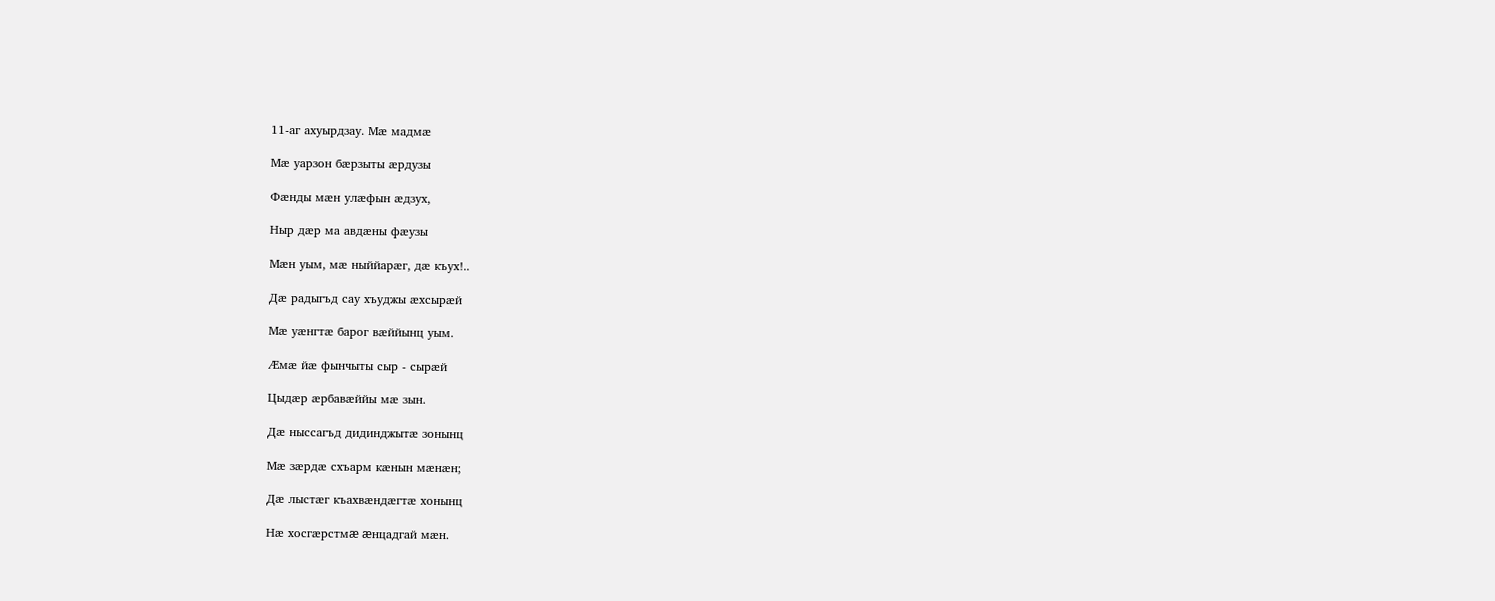11-аг ахуырдзау. Мæ мадмæ

Мæ уарзон бæрзыты æрдузы

Фæнды мæн улæфын æдзух,

Ныр дæр ма авдæны фæузы

Мæн уым, мæ ныййарæг, дæ къух!..

Дæ радыгъд сау хъуджы æхсырæй

Мæ уæнгтæ барог вæййынц уым.

Æмæ йæ фынчыты сыр - сырæй

Цыдæр æрбавæййы мæ зын.

Дæ ныссагъд дидинджытæ зонынц

Мæ зæрдæ схъарм кæнын мæнæн;

Дæ лыстæг къахвæндæгтæ хонынц

Нæ хосгæрстмæ æнцадгай мæн.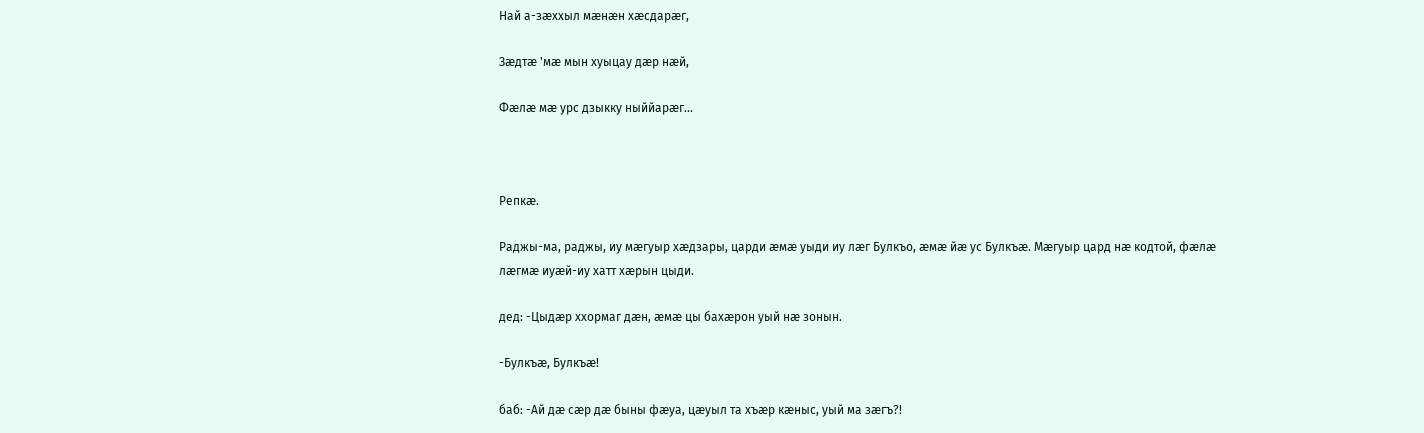Най а-зæххыл мæнæн хæсдарæг,

Зæдтæ 'мæ мын хуыцау дæр нæй,

Фæлæ мæ урс дзыкку ныййарæг...



Репкæ.

Раджы-ма, раджы, иу мæгуыр хæдзары, царди æмæ уыди иу лæг Булкъо, æмæ йæ ус Булкъæ. Мæгуыр цард нæ кодтой, фæлæ лæгмæ иуæй-иу хатт хæрын цыди.

дед: -Цыдæр ххормаг дæн, æмæ цы бахæрон уый нæ зонын.

-Булкъæ, Булкъæ!

баб: -Ай дæ сæр дæ быны фæуа, цæуыл та хъæр кæныс, уый ма зæгъ?!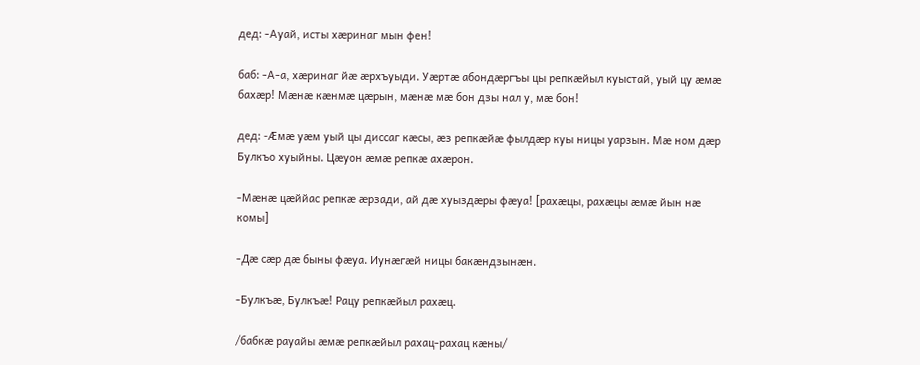дед: -Ауай, исты хæринаг мын фен!

баб: -А-а, хæринаг йæ æрхъуыди. Уæртæ абондæргъы цы репкæйыл куыстай, уый цу æмæ бахæр! Мæнæ кæнмæ цæрын, мæнæ мæ бон дзы нал у, мæ бон!

дед: -Æмæ уæм уый цы диссаг кæсы, æз репкæйæ фылдæр куы ницы уарзын. Мæ ном дæр Булкъо хуыйны. Цæуон æмæ репкæ ахæрон.

-Мæнæ цæййас репкæ æрзади, ай дæ хуыздæры фæуа! [рахæцы, рахæцы æмæ йын нæ комы]

-Дæ сæр дæ быны фæуа. Иунæгæй ницы бакæндзынæн.

-Булкъæ, Булкъæ! Рацу репкæйыл рахæц.

/бабкæ рауайы æмæ репкæйыл рахац-рахац кæны/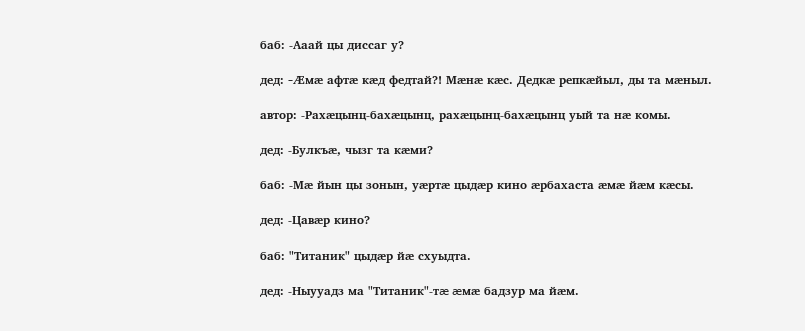баб: -Ааай цы диссаг у?

дед: -Æмæ афтæ кæд федтай?! Мæнæ кæс. Дедкæ репкæйыл, ды та мæныл.

автор: -Рахæцынц-бахæцынц, рахæцынц-бахæцынц уый та нæ комы.

дед: -Булкъæ, чызг та кæми?

баб: -Мæ йын цы зонын, уæртæ цыдæр кино æрбахаста æмæ йæм кæсы.

дед: -Цавæр кино?

баб: "Титаник" цыдæр йæ схуыдта.

дед: -Ныууадз ма "Титаник"-тæ æмæ бадзур ма йæм.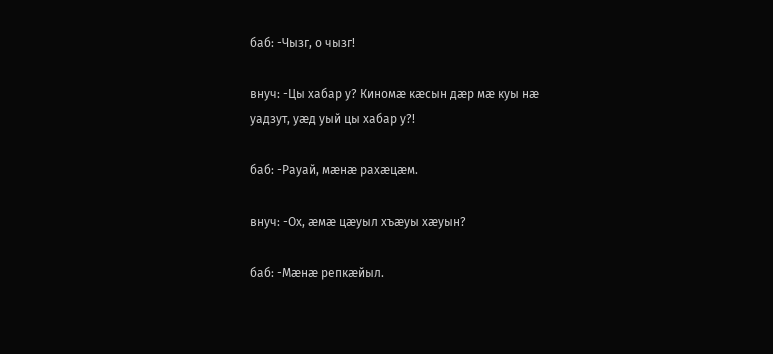баб: -Чызг, о чызг!

внуч: -Цы хабар у? Киномæ кæсын дæр мæ куы нæ уадзут, уæд уый цы хабар у?!

баб: -Рауай, мæнæ рахæцæм.

внуч: -Ох, æмæ цæуыл хъæуы хæуын?

баб: -Мæнæ репкæйыл.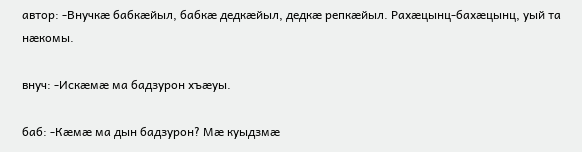автор: -Внучкæ бабкæйыл, бабкæ дедкæйыл, дедкæ репкæйыл. Рахæцынц-бахæцынц, уый та нæкомы.

внуч: -Искæмæ ма бадзурон хъæуы.

баб: -Кæмæ ма дын бадзурон? Мæ куыдзмæ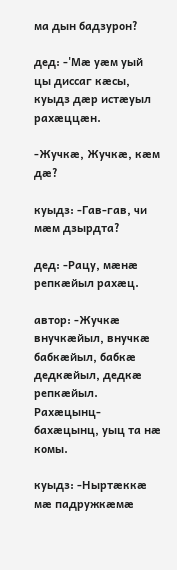ма дын бадзурон?

дед: -'Мæ уæм уый цы диссаг кæсы, куыдз дæр истæуыл рахæццæн.

-Жучкæ, Жучкæ, кæм дæ?

куыдз: -Гав-гав, чи мæм дзырдта?

дед: -Рацу, мæнæ репкæйыл рахæц.

автор: -Жучкæ внучкæйыл, внучкæ бабкæйыл, бабкæ дедкæйыл, дедкæ репкæйыл. Рахæцынц-бахæцынц, уыц та нæ комы.

куыдз: -Ныртæккæ мæ падружкæмæ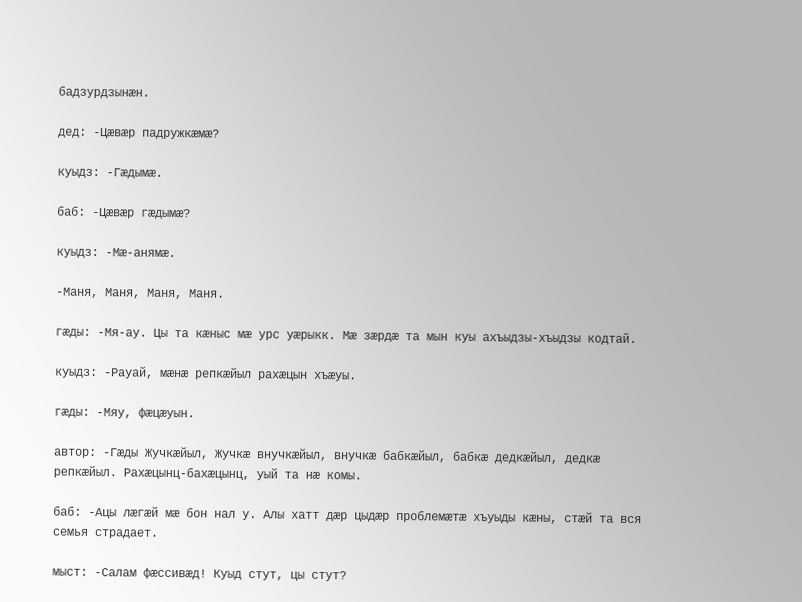бадзурдзынæн.

дед: -Цæвæр падружкæмæ?

куыдз: -Гæдымæ.

баб: -Цæвæр гæдымæ?

куыдз: -Мæ-анямæ.

-Маня, Маня, Маня, Маня.

гæды: -Мя-ау. Цы та кæныс мæ урс уæрыкк. Мæ зæрдæ та мын куы ахъыдзы-хъыдзы кодтай.

куыдз: -Рауай, мæнæ репкæйыл рахæцын хъæуы.

гæды: -Мяу, фæцæуын.

автор: -Гæды Жучкæйыл, Жучкæ внучкæйыл, внучкæ бабкæйыл, бабкæ дедкæйыл, дедкæ репкæйыл. Рахæцынц-бахæцынц, уый та нæ комы.

баб: -Ацы лæгæй мæ бон нал у. Алы хатт дæр цыдæр проблемæтæ хъуыды кæны, стæй та вся семья страдает.

мыст: -Салам фæссивæд! Куыд стут, цы стут?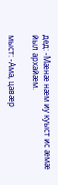дед: -Мæнæ нæм иу куыст ис æмæ йыл архайæм.

мыст: -Ама, цавæр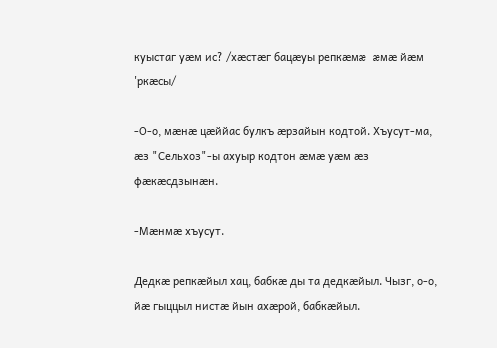куыстаг уæм ис? /хæстæг бацæуы репкæмæ æмæ йæм 'ркæсы/

-О-о, мæнæ цæййас булкъ æрзайын кодтой. Хъусут-ма, æз "Сельхоз"-ы ахуыр кодтон æмæ уæм æз фæкæсдзынæн.

-Мæнмæ хъусут.

Дедкæ репкæйыл хац, бабкæ ды та дедкæйыл. Чызг, о-о, йæ гыццыл нистæ йын ахæрой, бабкæйыл.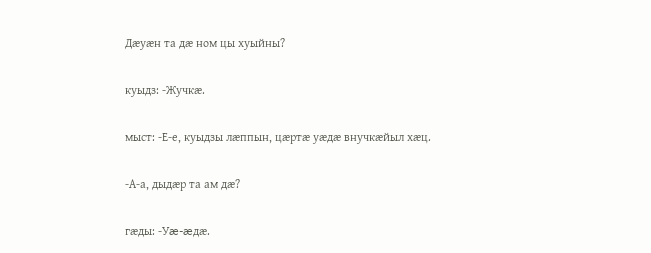Дæуæн та дæ ном цы хуыйны?

куыдз: -Жучкæ.

мыст: -Е-е, куыдзы лæппын, цæртæ уæдæ внучкæйыл хæц.

-А-а, дыдæр та ам дæ?

гæды: -Уæ-æдæ.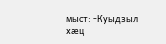мыст: -Куыдзыл хæц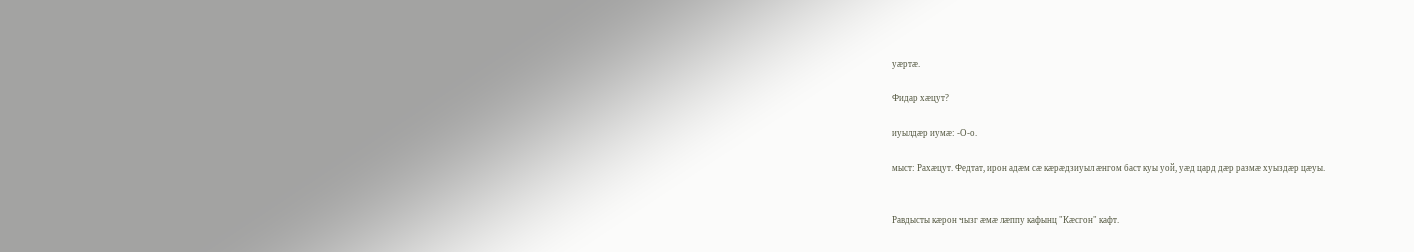уæртæ.

Фидар хæцут?

иуылдæр иумæ: -О-о.

мыст: Рахæцут. Федтат, ирон адæм сæ кæрæдзиуыл æнгом баст куы уой, уæд цард дæр размæ хуыздæр цæуы.


Равдысты кæрон чызг æмæ лæппу кафынц "Кæсгон" кафт.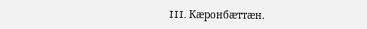III. Кæронбæттæн.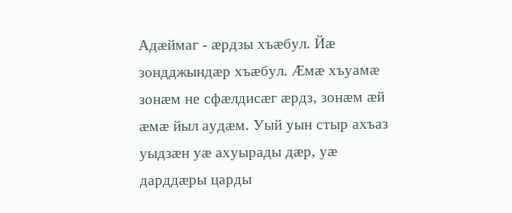Адæймаг - æрдзы хъæбул. Йæ зондджындæр хъæбул. Æмæ хъуамæ зонæм не сфæлдисæг æрдз, зонæм æй æмæ йыл аудæм. Уый уын стыр ахъаз уыдзæн уæ ахуырады дæр, уæ дарддæры царды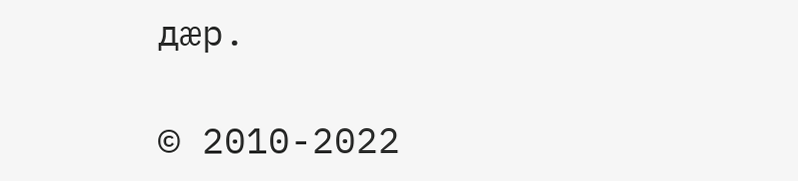дæр.

© 2010-2022